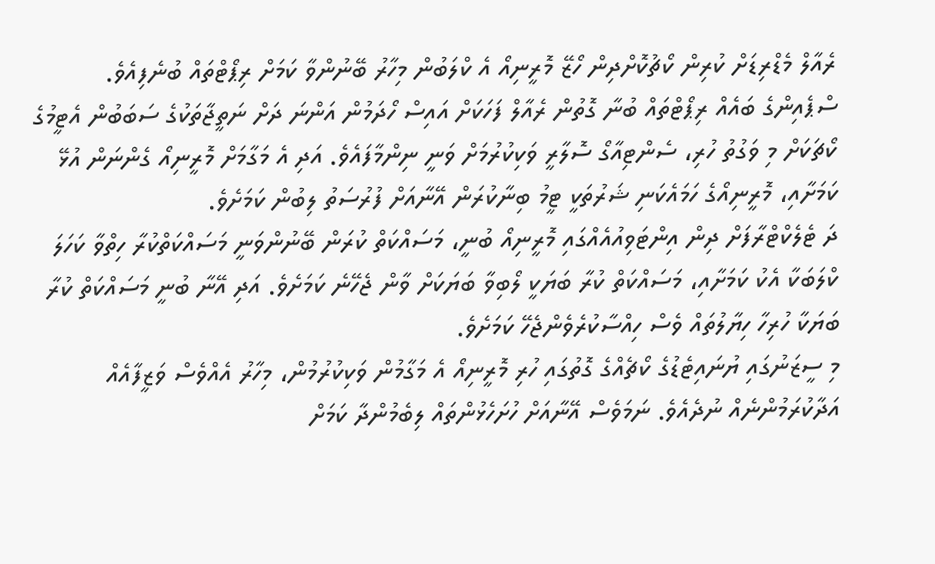ރެއާލް މެޑްރިޑަށް ކުރިން ކޯޗުކޮށްދިން ހޯޒޭ މޮރީނިއޯ އެ ކްލަބުން މިހާރު ބޭނުންވާ ކަމަށް ރިޕޯޓްތައް ބުނެފިއެވެ.
ސްޕެއިންގެ ބައެއް ރިޕޯޓްތައް ބުނާ ގޮތުން ރެއާލް ފަހަކަށް އައިސް ހޯދަމުން އަންނަ ދަށް ނަތީޖާތަކުގެ ސަބަބުން އެޓީމުގެ ކޯޗަކަށް މި ވަގުތު ހުރި، ސެންޓިއާގޯ ސޮލާރީ ވަކިކުރުމަށް ވަނީ ނިންމާފައެވެ. އަދި އެ މަގާމަށް މޮރީނިއޯ ގެންނަން އުޅޭ ކަމަށާއި، މޮރީނިއޯގެ ހަމައެކަނި ޝަރުތަކީ ޓީމު ބިނާކުރަން އޭނާއަށް ފުރުސަތު ލިބުން ކަމަށެވެ.
ދަ ޓެލެކްޓްރާފަށް ދިން އިންޓަވިއުއެއްގައި މޮރީނިއޯ ބުނީ، މަސައްކަތް ކުރަން ބޭނުންވަނީ މަސައްކަތްކުރާ ހިތްވާ ކަހަލަ ކްލަބަކާ އެކު ކަމަށާއި، މަސައްކަތް ކުރާ ބަޔަކީ ލޯބިވާ ބަޔަކަށް ވާން ޖެހޭނެ ކަމަށެވެ. އަދި އޭނާ ބުނީ މަސައްކަތް ކުރާ ބަޔަކާ ހުރިހާ ހިޔާލުތައް ވެސް ހިއްސާކުރެވެންޖެހޭ ކަމަށެވެ.
މި ސީޒަނުގައި ޔުނައިޓެޑުގެ ކޯޗެއްގެ ގޮތުގައި ހުރި މޮރީނިއޯ އެ މަގާމުން ވަކިކުރުމުން، މިހާރު އެއްވެސް ވަޒީފާއެއް އަދާކުރަމުންނެއް ނުދެއެވެ. ނަމަވެސް އޭނާއަށް ހުށަހެޅުންތައް ލިބެމުންދާ ކަމަށް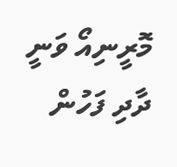މޮރީނިއޯ ވަނީ ދާދި ފަހުން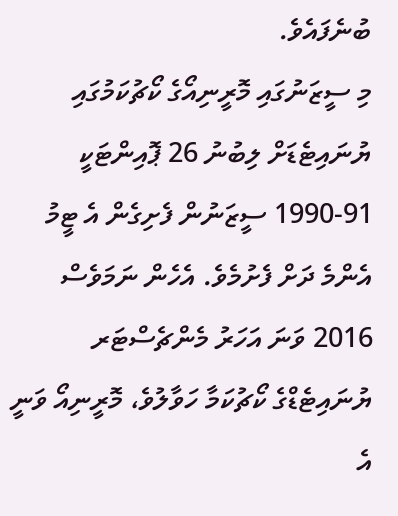ބުނެފައެވެ.
މި ސީޒަނުގައި މޮރީނިއޯގެ ކޯޗުކަމުގައި ޔުނައިޓެޑަށް ލިބުނު 26 ޕޮއިންޓަކީ 91-1990 ސީޒަނުން ފެށިގެން އެ ޓީމު އެންމެ ދަށް ފެށުމެވެ. އެހެން ނަމަވެސް 2016 ވަނަ އަހަރު މެންޗެސްޓަރ ޔުނައިޓެޑްގެ ކޯޗުކަމާ ހަވާލުވެ، މޮރީނިއޯ ވަނީ އެ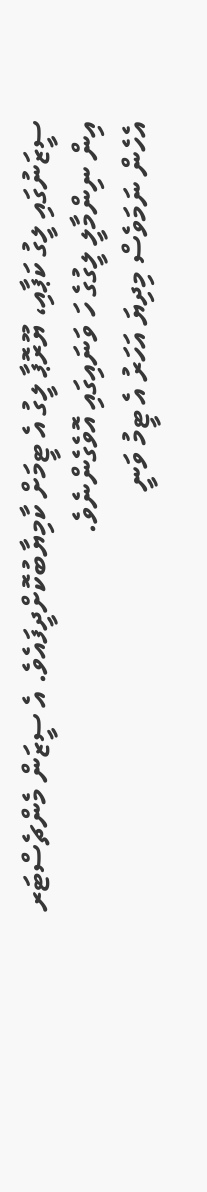ސީޒަނުގައި ލީގު ކަޕާއި، ޔޫރޮޕާ ލީގު އެ ޓީމަށް ކާމިޔާބުކޮށްދީފައެވެ. އެ ސީޒަން މެންޗެސްޓަރ އިން ނިންމާލީ ލީގުގެ ހަ ވަނައިގައި އޮވެގެންނެވެ.
އެހެން ނަމަވެސް މިދިޔަ އަހަރު އެ ޓީމު ވަނީ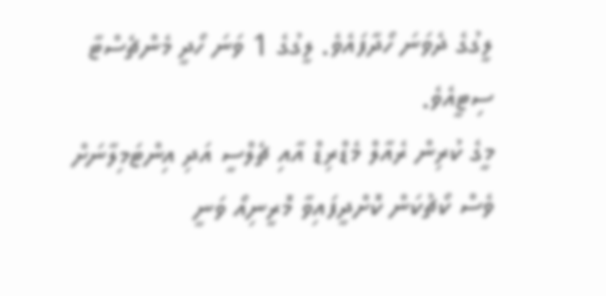ލީގުގެ ދެވަނަ ހޯދާފައެވެ. ލީގުގެ 1 ވަނަ ހޯދީ މެންޗެސްޓާ ސިޓީއެވެ.
މީގެ ކުރިން ރެއާލް މެޑްރިޑް އާއި ޗެލްސީ އަދި އިންޓަމިލާނަށް ވެސް ކޯޗުކަން ކޮށްދީފައިވާ މޮރީނިއޯ ވަނީ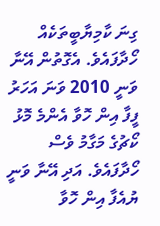ގިނަ ކާމިޔާބީތަކެއް ހޯދާފައެވެ. އެގޮތުން އޭނާ ވަނީ 2010 ވަނަ އަހަރު ފީފާ އިން ހޮވާ އެންމެ މޮޅު ކޯޗުގެ މަގާމު ވެސް ހޯދާފައެވެ. އަދި އޭނާ ވަނީ ޔުއެފާ އިން ހޮވާ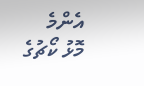އެންމެ މޮޅު ކޯޗުގެ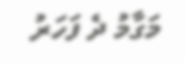މަގާމު ދެ ފަހަރު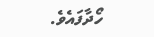ހޯދާފައެވެ.